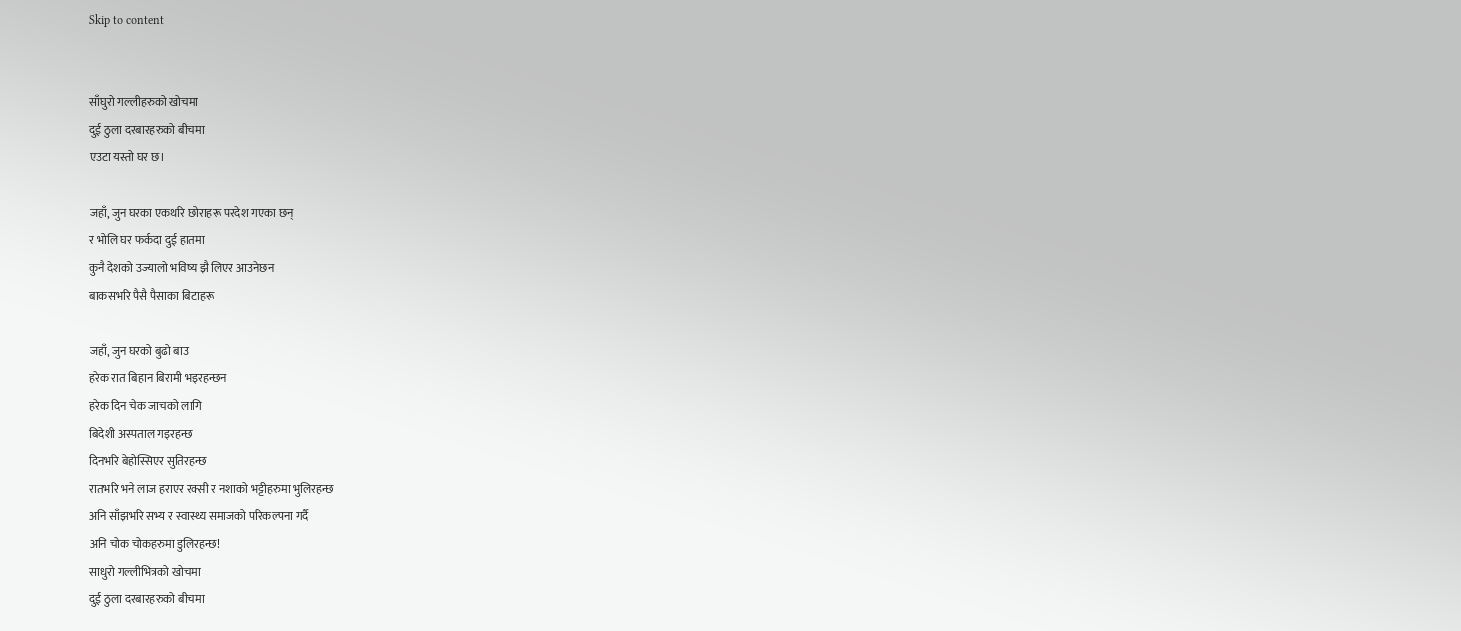Skip to content


साँघुरो गल्लीहरुको खोचमा
दुई ठुला दरबारहरुको बीचमा
एउटा यस्तो घर छ।

जहाँ, जुन घरका एकथरि छोराहरू परदेश गएका छन्
र भोलि घर फर्कदा दुई हातमा
कुनै देशको उज्यालो भविष्य झै लिएर आउनेछन
बाकसभरि पैसै पैसाका बिटाहरू

जहाँ, जुन घरको बुढो बाउ
हरेक रात बिहान बिरामी भइरहन्छन
हरेक दिन चेक जाचको लागि
बिदेशी अस्पताल गइरहन्छ
दिनभरि बेहोस्सिएर सुतिरहन्छ
रातभरि भने लाज हराएर रक्सी र नशाको भट्टीहरुमा भुलिरहन्छ
अनि साँझभरि सभ्य र स्वास्थ्य समाजको परिकल्पना गर्दै
अनि चोक चोकहरुमा डुलिरहन्छ!
साधुरो गल्लीभित्रको खोचमा
दुई ठुला दरबारहरुको बीचमा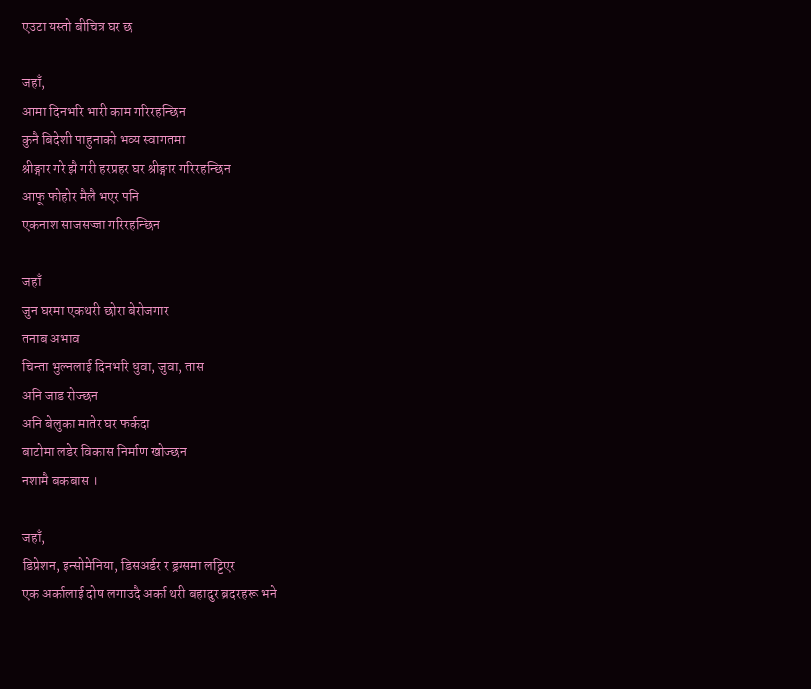एउटा यस्तो बीचित्र घर छ

जहाँ,
आमा दिनभरि भारी काम गरिरहन्छिन
कुनै बिदेशी पाहुनाको भव्य स्वागतमा
श्रीङ्गार गरे झै गरी हरप्रहर घर श्रीङ्गार गरिरहन्छिन
आफू फोहोर मैलै भएर पनि
एकनाश साजसज्जा गरिरहन्छिन

जहाँ
जुन घरमा एकथरी छोरा बेरोजगार
तनाब अभाव
चिन्ता भुल्नलाई दिनभरि धुवा, जुवा, तास
अनि जाड रोज्छन
अनि बेलुका मातेर घर फर्कदा
बाटोमा लडेर विकास निर्माण खोज्छन
नशामै बकबास ।

जहाँ,
डिप्रेशन, इन्सोमेनिया, डिसअर्डर र ड्रग्समा लट्टिएर
एक अर्कालाई दोष लगाउदै अर्का थरी बहादुर ब्रदरहरू भने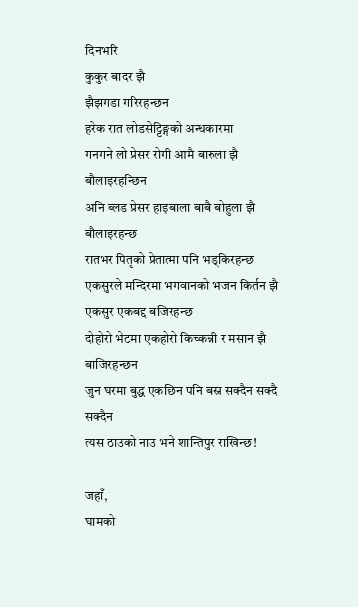दिनभरि
कुकुर बादर झै
झैझगडा गरिरहन्छन
हरेक रात लोडसेट्टिङ्गको अन्धकारमा
गनगने लो प्रेसर रोगी आमै बारुला झै बौलाइरहन्छिन
अनि ब्लड प्रेसर हाइबाला बाबै बोहुला झै बौलाइरहन्छ
रातभर पितृको प्रेतात्मा पनि भड्किरहन्छ
एकसुरले मन्दिरमा भगवानको भजन किर्तन झै
एकसुर एकबद्द बजिरहन्छ
दोहोरो भेटमा एकहोरो किच्कन्नी र मसान झै बाजिरहन्छन
जुन घरमा बुद्ध एकछिन पनि बस्न सक्दैन सक्दै सक्दैन
त्यस ठाउको नाउ भने शान्तिपुर राखिन्छ!

जहाँ,
घामको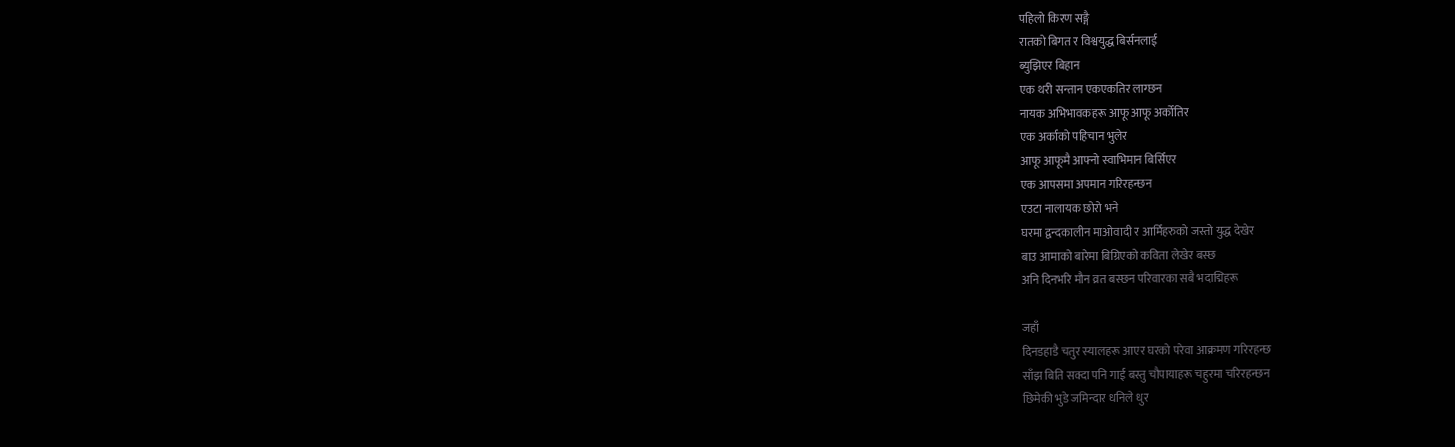पहिलो किरण सङ्गै
रातको बिगत र विश्वयुद्ध बिर्सनलाई
ब्युझिएर बिहान
एक थरी सन्तान एकएकतिर लाग्छन
नायक अभिभावकहरू आफू आफू अर्कोतिर
एक अर्काको पहिचान भुलेर
आफू आफूमै आफ्नो स्वाभिमान बिर्सिएर
एक आपसमा अपमान गरिरहन्छन
एउटा नालायक छोरो भने
घरमा द्वन्दकालीन माओवादी र आर्मिहरुको जस्तो युद्ध देखेर
बाउ आमाको बारेमा बिग्रिएको कविता लेखेर बस्छ
अनि दिनभरि मौन व्रत बस्छन परिवारका सबै भदाद्मिहरू

जहाँ
दिनडहाडै चतुर स्यालहरू आएर घरको परेवा आक्रमण गरिरहन्छ
साँझ बिति सक्दा पनि गाई बस्तु चौपायाहरू चहुरमा चरिरहन्छन
छिमेकी भुडे जमिन्दार धनिले धुर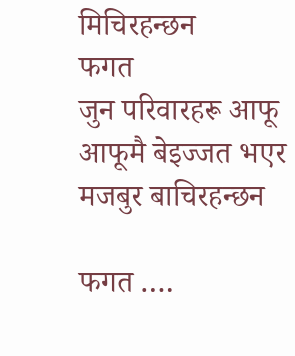मिचिरहन्छन
फगत
जुन परिवारहरू आफू आफूमै बेइज्जत भएर मजबुर बाचिरहन्छन

फगत ….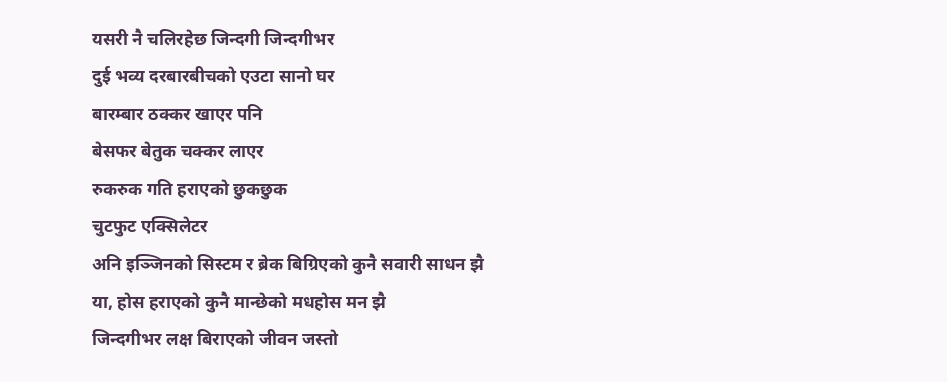यसरी नै चलिरहेछ जिन्दगी जिन्दगीभर
दुई भव्य दरबारबीचको एउटा सानो घर
बारम्बार ठक्कर खाएर पनि
बेसफर बेतुक चक्कर लाएर
रुकरुक गति हराएको छुकछुक
चुटफुट एक्सिलेटर
अनि इञ्जिनको सिस्टम र ब्रेक बिग्रिएको कुनै सवारी साधन झै
या, होस हराएको कुनै मान्छेको मधहोस मन झै
जिन्दगीभर लक्ष बिराएको जीवन जस्तो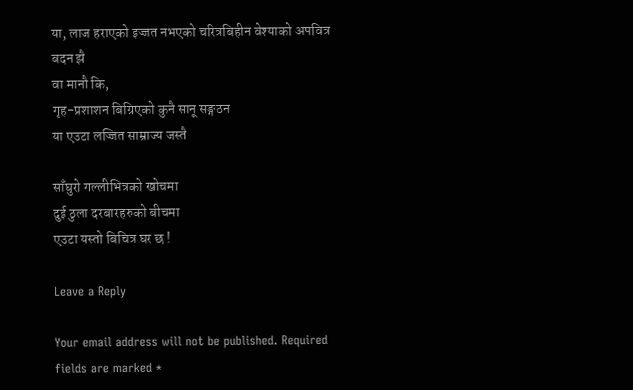या, लाज हराएको इज्जत नभएको चरित्रबिहीन वेश्याको अपवित्र बदन झै
वा मानौ कि,
गृह-प्रशाशन बिग्रिएको कुनै सानू सङ्गठन
या एउटा लज्जित साम्राज्य जस्तै

साँघुरो गल्लीभित्रको खोचमा
दुई ठुला दरबारहरुको बीचमा
एउटा यस्तो बिचित्र घर छ !

Leave a Reply

Your email address will not be published. Required fields are marked *